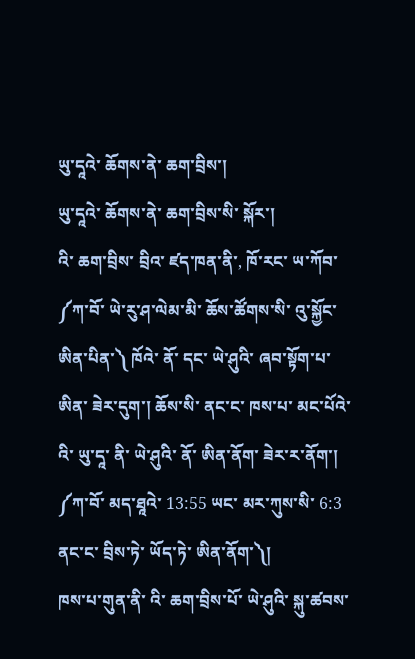ཡུ་དཱའེ་ ཆོགས་ནེ་ ཆག་བྲིས་།
ཡུ་དཱའེ་ ཆོགས་ནེ་ ཆག་བྲིས་སི་ སྐོར་།
འི་ ཆག་བྲིས་ བྲིའ་ ཛད་ཁན་ནི་, ཁོ་རང་ ཡ་ཀོབ་ ༼ཀ་བོ་ ཡེ་རུ་ཤ་ལེམ་མི་ ཆོས་ཚོགས་སི་ འུ་སྐྱོང་ ཨིན་པིན་༽ ཁོའེ་ ནོ་ དང་ ཡེ་ཤུའི་ ཞབ་སྟོག་པ་ ཨིན་ ཟེར་དུག་། ཆོས་སི་ ནང་ང་ ཁས་པ་ མང་པོའེ་ འི་ ཡུ་དཱ་ ནི་ ཡེ་ཤུའི་ ནོ་ ཨིན་ནོག་ ཟེར་ར་ནོག་། ༼ཀ་བོ་ མད་ཐཱའེ་ 13:55 ཡང་ མར་ཀུས་སི་ 6:3 ནང་ང་ བྲིས་ཏེ་ ཡོད་ཏེ་ ཨིན་ནོག་༽།
ཁས་པ་གུན་ནི་ འི་ ཆག་བྲིས་པོ་ ཡེ་ཤུའི་ སྐུ་ཚབས་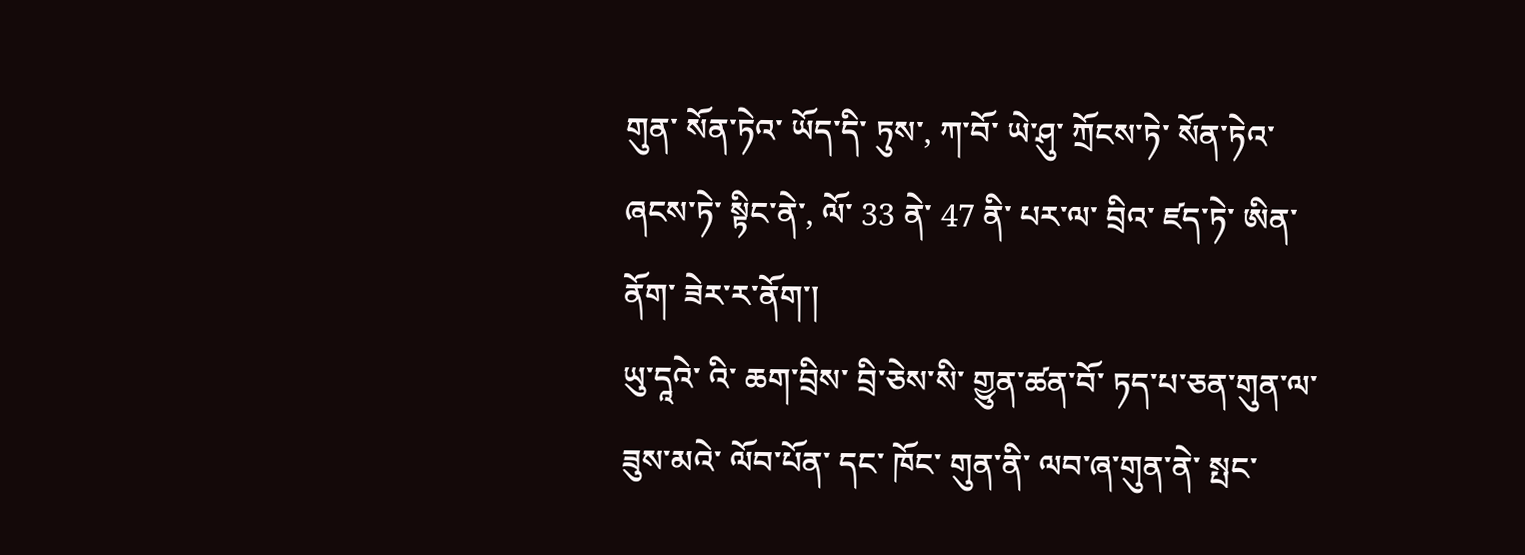གུན་ སོན་ཏེའ་ ཡོད་དི་ ཏུས་, ཀ་བོ་ ཡེ་ཤུ་ ཀྲོངས་ཏེ་ སོན་ཏེའ་ ཞངས་ཏེ་ སྟིང་ནེ་, ལོ་ 33 ནེ་ 47 ནི་ པར་ལ་ བྲིའ་ ཛད་ཏེ་ ཨིན་ནོག་ ཟེར་ར་ནོག་།
ཡུ་དཱའེ་ འི་ ཆག་བྲིས་ བྲི་ཅེས་སི་ གྱུན་ཚན་བོ་ ཏད་པ་ཅན་གུན་ལ་ ཟུས་མའེ་ ལོབ་པོན་ དང་ ཁོང་ གུན་ནི་ ལབ་ཞ་གུན་ནེ་ སྤང་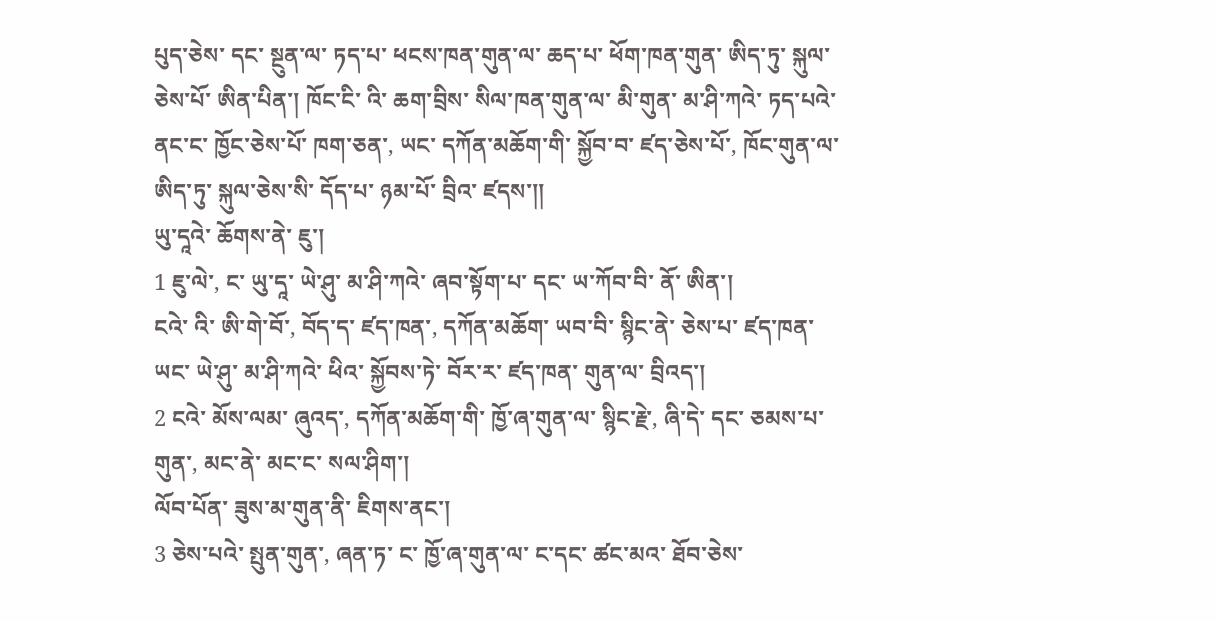པུད་ཅེས་ དང་ སྔུན་ལ་ ཏད་པ་ ཕངས་ཁན་གུན་ལ་ ཆད་པ་ ཕོག་ཁན་གུན་ ཨིད་ཏུ་ སྐུལ་ཅེས་པོ་ ཨིན་པིན་། ཁོང་ངི་ འི་ ཆག་བྲིས་ སིལ་ཁན་གུན་ལ་ མི་གུན་ མ་ཤི་ཀའེ་ ཏད་པའེ་ ནང་ང་ ཁྱོང་ཅེས་པོ་ ཁག་ཅན་, ཡང་ དཀོན་མཆོག་གི་ སྐྱོབ་བ་ ཛད་ཅེས་པོ་, ཁོང་གུན་ལ་ ཨིད་ཏུ་ སྐུལ་ཅེས་སི་ དོད་པ་ ཉམ་པོ་ བྲིའ་ ཛདས་།།
ཡུ་དཱའེ་ ཆོགས་ནེ་ ཇུ་།
1 ཇུ་ལེ་, ང་ ཡུ་དཱ་ ཡེ་ཤུ་ མ་ཤི་ཀའེ་ ཞབ་སྟོག་པ་ དང་ ཡ་ཀོབ་བི་ ནོ་ ཨིན་།
ངའེ་ འི་ ཨི་གེ་བོ་, བོད་ད་ ཛད་ཁན་, དཀོན་མཆོག་ ཡབ་བི་ སྙིང་ནེ་ ཅེས་པ་ ཛད་ཁན་ ཡང་ ཡེ་ཤུ་ མ་ཤི་ཀའེ་ ཕིའ་ སྐྱོབས་ཏེ་ བོར་ར་ ཛད་ཁན་ གུན་ལ་ བྲིའད་།
2 ངའེ་ མོས་ལམ་ ཞུའད་, དཀོན་མཆོག་གི་ ཁྱོ་ཞ་གུན་ལ་ སྙིང་རྗེ་, ཞི་དེ་ དང་ ཅམས་པ་ གུན་, མང་ནེ་ མང་ང་ སལ་ཤིག་།
ལོབ་པོན་ ཟུས་མ་གུན་ནི་ ཇིགས་ནང་།
3 ཅེས་པའེ་ སྤུན་གུན་, ཞན་ཏ་ ང་ ཁྱོ་ཞ་གུན་ལ་ ང་དང་ ཚང་མའ་ ཐོབ་ཅེས་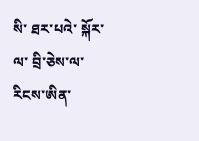སི་ ཐར་པའེ་ སྐོར་ལ་ བྲི་ཅེས་ལ་ རིངས་ཨིན་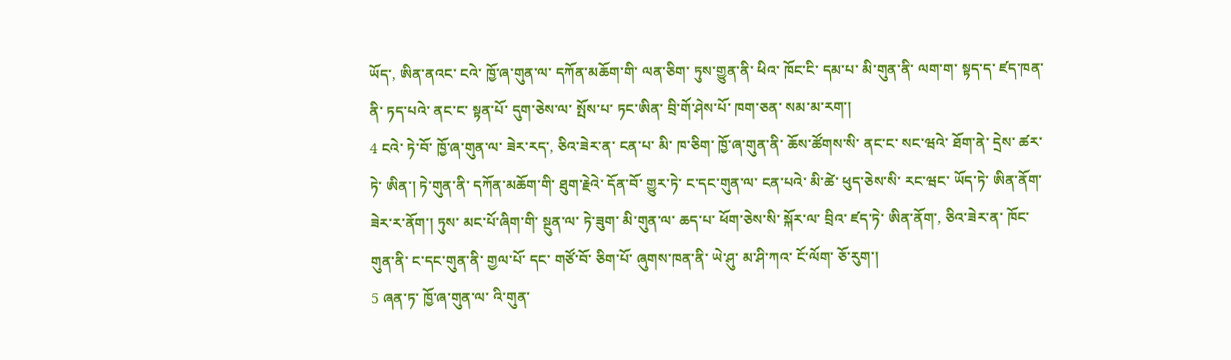ཡོད་, ཨིན་ནའང་ ངའེ་ ཁྱོ་ཞ་གུན་ལ་ དཀོན་མཆོག་གི་ ལན་ཅིག་ ཏུས་གྱུན་ནི་ ཕིའ་ ཁོང་ངི་ དམ་པ་ མི་གུན་ནི་ ལག་ག་ སྟད་ད་ ཛད་ཁན་ནི་ ཏད་པའེ་ ནང་ང་ སྟན་པོ་ དུག་ཅེས་ལ་ སྤོས་པ་ ཏང་ཨིན་ བྲི་གོ་ཤེས་པོ་ ཁག་ཅན་ སམ་མ་རག་།
4 ངའེ་ ཏེ་བོ་ ཁྱོ་ཞ་གུན་ལ་ ཟེར་རད་, ཅིའ་ཟེར་ན་ ངན་པ་ མི་ ཁ་ཅིག་ ཁྱོ་ཞ་གུན་ནི་ ཆོས་ཚོགས་སི་ ནང་ང་ སང་ཝའེ་ ཐོག་ནེ་ དྲེས་ ཚར་ཏེ་ ཨིན་། ཏེ་གུན་ནི་ དཀོན་མཆོག་གི་ ཐུག་རྗེའེ་ དོན་བོ་ གྱུར་ཏེ་ ང་དང་གུན་ལ་ ངན་པའེ་ མི་ཚེ་ ཕུད་ཅེས་སི་ རང་ཝང་ ཡོད་ཏེ་ ཨིན་ནོག་ ཟེར་ར་ནོག་། ཏུས་ མང་པོ་ཞིག་གི་ སྔུན་ལ་ ཏེ་ཟུག་ མི་གུན་ལ་ ཆད་པ་ ཕོག་ཅེས་སི་ སྐོར་ལ་ བྲིའ་ ཛད་ཏེ་ ཨིན་ནོག་, ཅིའ་ཟེར་ན་ ཁོང་གུན་ནི་ ང་དང་གུན་ནི་ གྱལ་པོ་ དང་ གཙོ་བོ་ ཅིག་པོ་ ཞུགས་ཁན་ནི་ ཡེ་ཤུ་ མ་ཤི་ཀའ་ ངོ་ལོག་ ཅོ་རུག་།
5 ཞན་ཏ་ ཁྱོ་ཞ་གུན་ལ་ འི་གུན་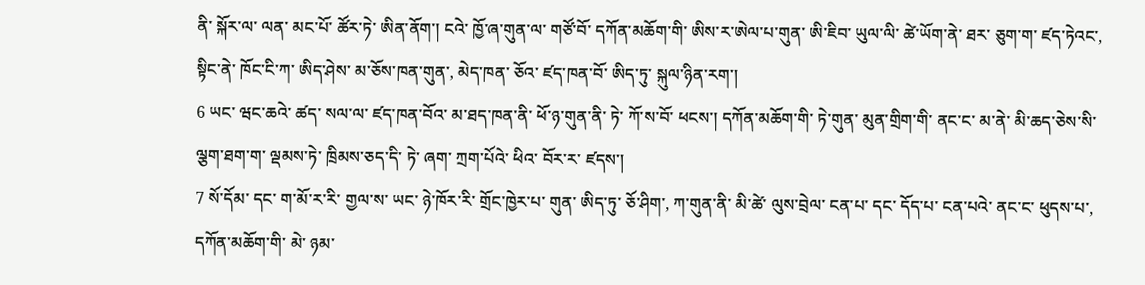ནི་ སྐོར་ལ་ ལན་ མང་པོ་ ཚོར་ཏེ་ ཨིན་ནོག་། ངའེ་ ཁྱོ་ཞ་གུན་ལ་ གཙོ་བོ་ དཀོན་མཆོག་གི་ ཨིས་ར་ཨེལ་པ་གུན་ ཨི་ཇིབ་ ཡུལ་ལི་ ཚེ་ཡོག་ནེ་ ཐར་ ཅུག་ག་ ཛད་ཏེའང་, སྟིང་ནེ་ ཁོང་ངི་ཀ་ ཨིད་ཤེས་ མ་ཅོས་ཁན་གུན་, མེད་ཁན་ ཅོའ་ ཛད་ཁན་བོ་ ཨིད་ཏུ་ སྐུལ་ཉིན་རག་།
6 ཡང་ ཝང་ཆའེ་ ཚད་ སལ་ལ་ ཛད་ཁན་བོའ་ མ་ཐད་ཁན་ནི་ ཕོ་ཉ་གུན་ནི་ ཏེ་ ཀོ་ས་བོ་ ཕངས་། དཀོན་མཆོག་གི་ ཏེ་གུན་ མུན་གྲིག་གི་ ནང་ང་ མ་ནེ་ མི་ཆད་ཅེས་སི་ ལྕག་ཐག་ག་ ལྡམས་ཏེ་ ཁྲིམས་ཅད་དི་ ཏེ་ ཞག་ ཀྲག་པོའེ་ ཕིའ་ བོར་ར་ ཛདས་།
7 སོ་དོམ་ དང་ ག་མོ་ར་རི་ གྱལ་ས་ ཡང་ ཉེ་ཁོར་རི་ གྲོང་ཁྱེར་པ་ གུན་ ཨིད་ཏུ་ ཅོ་ཤིག་, ཀ་གུན་ནི་ མི་ཚེ་ ལུས་བྲེལ་ ངན་པ་ དང་ དོད་པ་ ངན་པའེ་ ནང་ང་ ཕུདས་པ་, དཀོན་མཆོག་གི་ མེ་ ཉམ་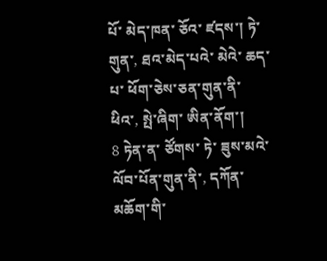པོ་ མེད་ཁན་ ཅོའ་ ཛདས་། ཏེ་གུན་, ཐའ་མེད་པའེ་ མེའེ་ ཆད་པ་ ཕོག་ཅེས་ཅན་གུན་ནི་ ཕིའ་, སྤེ་ཞིག་ ཨིན་ནོག་།
8 ཏེན་ན་ ཙོགས་ ཏེ་ ཟུས་མའེ་ ལོབ་པོན་གུན་ནི་, དཀོན་མཆོག་གི་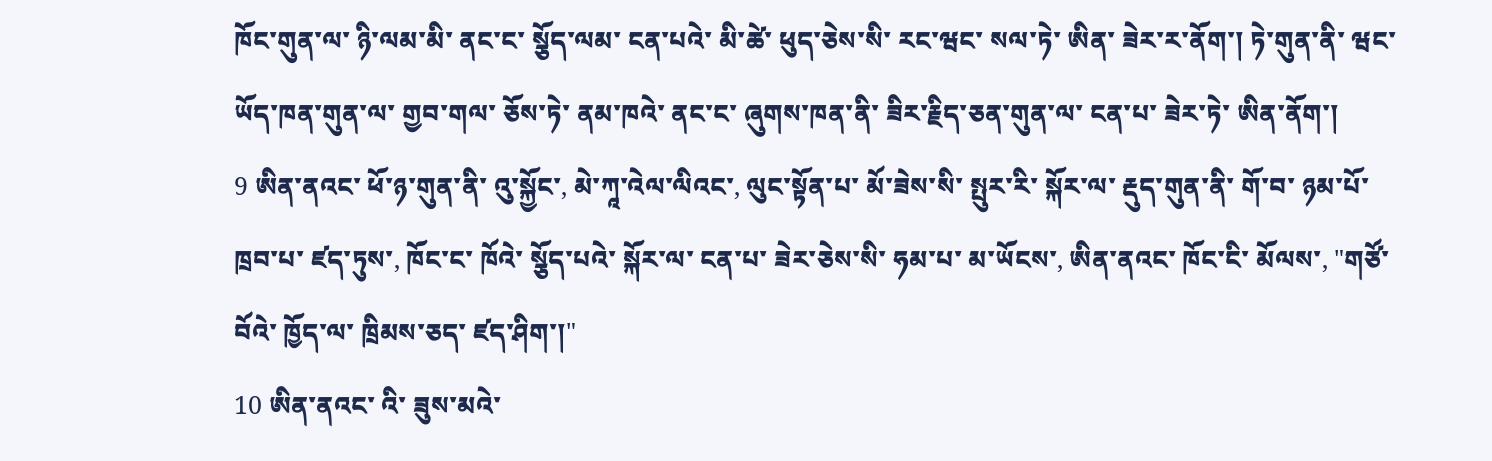ཁོང་གུན་ལ་ ཉི་ལམ་མི་ ནང་ང་ སྕོད་ལམ་ ངན་པའེ་ མི་ཚེ་ ཕུད་ཅེས་སི་ རང་ཝང་ སལ་ཏེ་ ཨིན་ ཟེར་ར་ནོག་། ཏེ་གུན་ནི་ ཝང་ ཡོད་ཁན་གུན་ལ་ གྱབ་གལ་ ཅོས་ཏེ་ ནམ་ཁའེ་ ནང་ང་ ཞུགས་ཁན་ནི་ ཟིར་རྗིད་ཅན་གུན་ལ་ ངན་པ་ ཟེར་ཏེ་ ཨིན་ནོག་།
9 ཨིན་ནའང་ ཕོ་ཉ་གུན་ནི་ འུ་སྐྱོང་, མེ་ཀཱ་འེལ་ལིའང་, ལུང་སྟོན་པ་ མོ་ཟེས་སི་ སྤུར་རི་ སྐོར་ལ་ རྡུད་གུན་ནི་ གོ་བ་ ཉམ་པོ་ ཁྲབ་པ་ ཛད་ཏུས་, ཁོང་ང་ ཁོའེ་ སྕོད་པའེ་ སྐོར་ལ་ ངན་པ་ ཟེར་ཅེས་སི་ ཧམ་པ་ མ་ཡོངས་, ཨིན་ནའང་ ཁོང་ངི་ མོལས་, "གཙོ་བོའེ་ ཁྱོད་ལ་ ཁྲིམས་ཅད་ ཛད་ཤིག་།"
10 ཨིན་ནའང་ འི་ ཟུས་མའེ་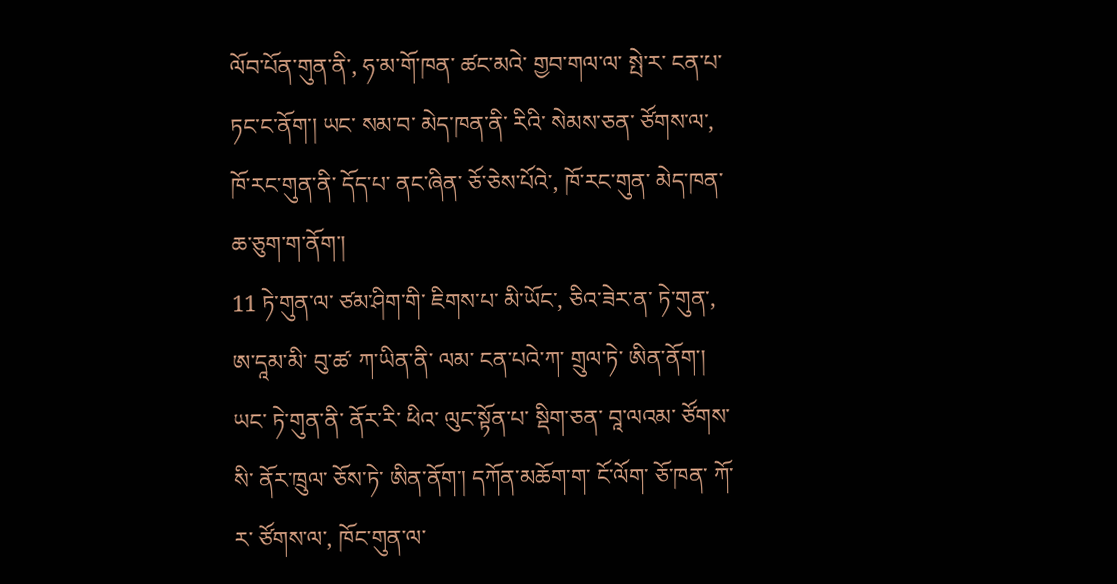ལོབ་པོན་གུན་ནི་, ཧ་མ་གོ་ཁན་ ཚང་མའེ་ གྱབ་གལ་ལ་ སྤེ་ར་ ངན་པ་ ཏང་ང་ནོག་། ཡང་ སམ་བ་ མེད་ཁན་ནི་ རིའི་ སེམས་ཅན་ ཙོགས་ལ་, ཁོ་རང་གུན་ནི་ དོད་པ་ ནང་ཞིན་ ཅོ་ཅེས་པོའེ་, ཁོ་རང་གུན་ མེད་ཁན་ ཆ་ཅུག་ག་ནོག་།
11 ཏེ་གུན་ལ་ ཙམ་ཤིག་གི་ ཇིགས་པ་ མི་ཡོང་, ཅིའ་ཟེར་ན་ ཏེ་གུན་, ཨ་དཱམ་མི་ བུ་ཚ་ ཀ་ཡིན་ནི་ ལམ་ ངན་པའེ་ཀ་ གྲུལ་ཏེ་ ཨིན་ནོག་། ཡང་ ཏེ་གུན་ནི་ ནོར་རི་ ཕིའ་ ལུང་སྟོན་པ་ སྡིག་ཅན་ བཱ་ལའམ་ ཙོགས་སི་ ནོར་ཁྲུལ་ ཅོས་ཏེ་ ཨིན་ནོག་། དཀོན་མཆོག་ག་ ངོ་ལོག་ ཅོ་ཁན་ ཀོ་ར་ ཙོགས་ལ་, ཁོང་གུན་ལ་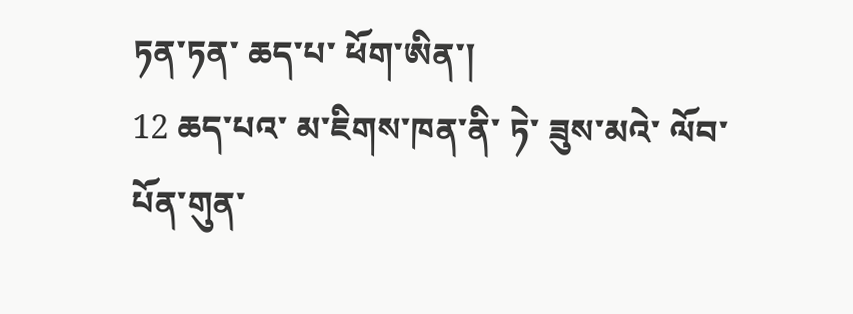ཏན་ཏན་ ཆད་པ་ ཕོག་ཨིན་།
12 ཆད་པའ་ མ་ཇིགས་ཁན་ནི་ ཏེ་ ཟུས་མའེ་ ལོབ་པོན་གུན་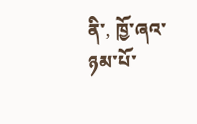ནི་, ཁྱོ་ཞའ་ ཉམ་པོ་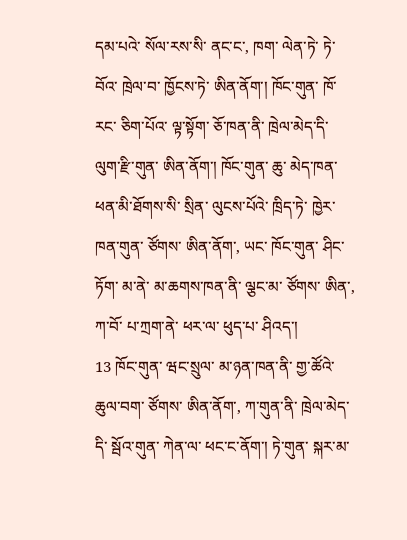དམ་པའེ་ སོལ་རས་སི་ ནང་ང་, ཁག་ ལེན་ཏེ་ ཏེ་བོའ་ ཁྲེལ་བ་ ཁྱོངས་ཏེ་ ཨིན་ནོག་། ཁོང་གུན་ ཁོ་རང་ ཅིག་པོའ་ ལྟ་སྟོག་ ཅོ་ཁན་ནི་ ཁྲེལ་མེད་དི་ ལུག་རྫི་གུན་ ཨིན་ནོག་། ཁོང་གུན་ ཆུ་ མེད་ཁན་ ཕན་མི་ཐོགས་སི་ སྲིན་ ལུངས་པོའེ་ ཁྲིད་ཏེ་ ཁྱེར་ཁན་གུན་ ཙོགས་ ཨིན་ནོག་, ཡང་ ཁོང་གུན་ ཤིང་ཏོག་ མ་ནེ་ མ་ཆགས་ཁན་ནི་ ལྕང་མ་ ཙོགས་ ཨིན་, ཀ་བོ་ པ་ཀྲག་ནེ་ ཕར་ལ་ ཕུད་པ་ ཤིའད་།
13 ཁོང་གུན་ ཝང་སྲུལ་ མ་ཉན་ཁན་ནི་ གྱ་ཚོའེ་ ཆུལ་བག་ ཙོགས་ ཨིན་ནོག་, ཀ་གུན་ནི་ ཁྲེལ་མེད་དི་ སྦོའ་གུན་ ཀེན་ལ་ ཕང་ང་ནོག་། ཏེ་གུན་ སྐར་མ་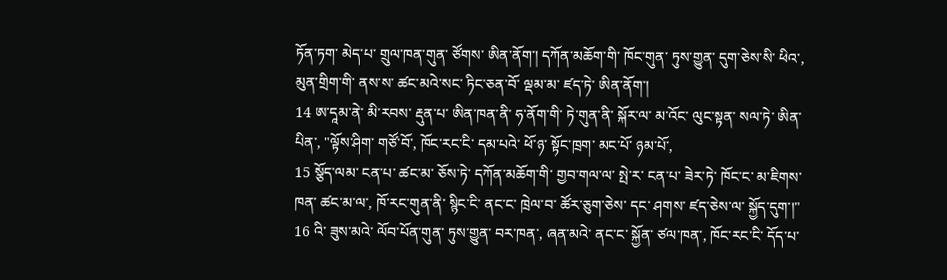ཏོན་ཏག་ མེད་པ་ གྲུལ་ཁན་གུན་ ཙོགས་ ཨིན་ནོག་། དཀོན་མཆོག་གི་ ཁོང་གུན་ ཏུས་གྱུན་ དུག་ཅེས་སི་ ཕིའ་, མུན་གྲིག་གི་ ནས་ས་ ཚང་མའེ་སང་ ཏིང་ཅན་བོ་ ལྡམ་མ་ ཛད་ཏེ་ ཨིན་ནོག་།
14 ཨ་དཱམ་ནེ་ མི་རབས་ རྡུན་པ་ ཨིན་ཁན་ནི་ ཧ་ནོག་གི་ ཏེ་གུན་ནི་ སྐོར་ལ་ མ་འོང་ ལུང་སྟན་ སལ་ཏེ་ ཨིན་པིན་, "ལྟོས་ཤིག་ གཙོ་བོ་, ཁོང་རང་ངི་ དམ་པའེ་ ཕོ་ཉ་ སྟོང་ཁྲག་ མང་པོ་ ཉམ་པོ་,
15 སྕོད་ལམ་ ངན་པ་ ཚང་མ་ ཅོས་ཏེ་ དཀོན་མཆོག་གི་ གྱབ་གལ་ལ་ སྤེ་ར་ ངན་པ་ ཟེར་ཏེ་ ཁོང་ང་ མ་ཇིགས་ཁན་ ཚང་མ་ལ་, ཁོ་རང་གུན་ནི་ སྙིང་ངི་ ནང་ང་ ཁྲེལ་བ་ ཚོར་ཅུག་ཅེས་ དང་ ཤགས་ ཛད་ཅེས་ལ་ སྐྱོད་དུག་།"
16 འི་ ཟུས་མའེ་ ལོབ་པོན་གུན་ ཏུས་གྱུན་ བར་ཁན་, ཞན་མའེ་ ནང་ང་ སྐྱོན་ ཙལ་ཁན་, ཁོང་རང་ངི་ དོད་པ་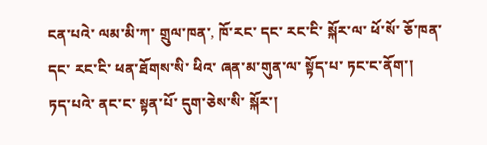ངན་པའེ་ ལམ་མི་ཀ་ གྲུལ་ཁན་, ཁོ་རང་ དང་ རང་ངི་ སྐོར་ལ་ ཕོ་སོ་ ཅོ་ཁན་ དང་ རང་ངི་ ཕན་ཐོགས་སི་ ཕིའ་ ཞན་མ་གུན་ལ་ སྟོད་པ་ ཏང་ང་ནོག་།
ཏད་པའེ་ ནང་ང་ སྟན་པོ་ དུག་ཅེས་སི་ སྐོར་།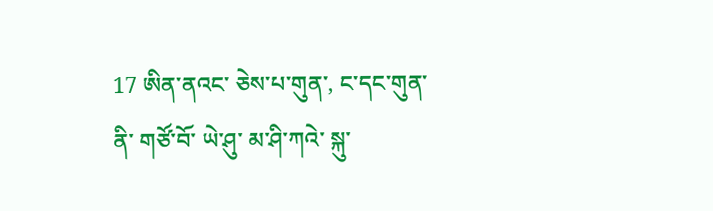17 ཨིན་ནའང་ ཅེས་པ་གུན་, ང་དང་གུན་ནི་ གཙོ་བོ་ ཡེ་ཤུ་ མ་ཤི་ཀའེ་ སྐུ་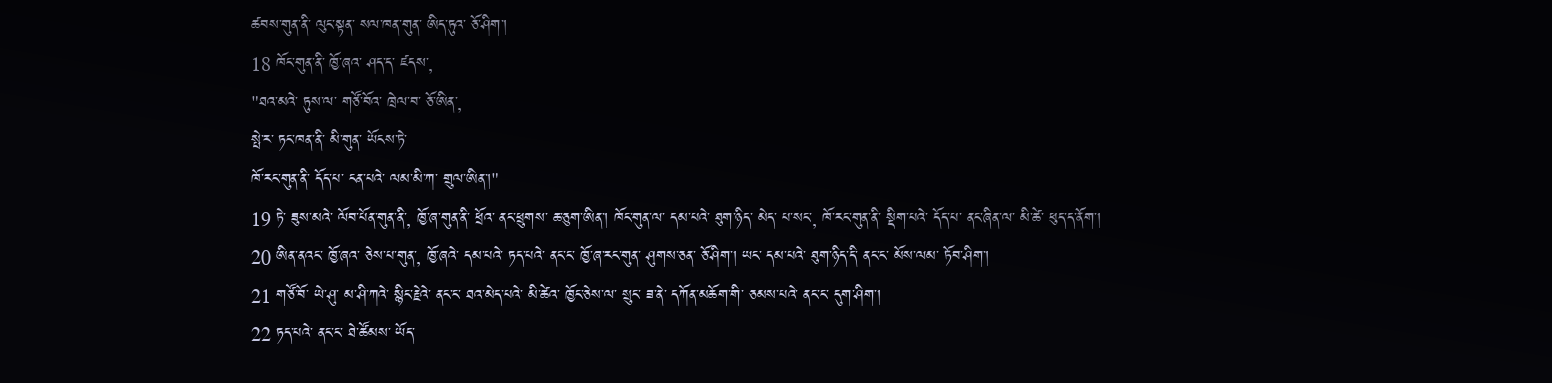ཚབས་གུན་ནི་ ལུང་སྟན་ སལ་ཁན་གུན་ ཨིད་ཏུའ་ ཅོ་ཤིག་།
18 ཁོང་གུན་ནི་ ཁྱོ་ཞའ་ ཤད་ད་ ཛདས་,
"ཐའ་མའེ་ ཏུས་ལ་ གཙོ་བོའ་ ཁྲེལ་བ་ ཅོ་ཨིན་,
སྤེ་ར་ ཏང་ཁན་ནི་ མི་གུན་ ཡོངས་ཏེ་
ཁོ་རང་གུན་ནི་ དོད་པ་ ངན་པའེ་ ལམ་མི་ཀ་ གྲུལ་ཨིན་།"
19 ཏེ་ ཟུས་མའེ་ ལོབ་པོན་གུན་ནི་, ཁྱོ་ཞ་གུན་ནི་ ཕྲོའ་ ནང་ཕྲུགས་ ཆ་ཅུག་ཨིན་། ཁོང་གུན་ལ་ དམ་པའེ་ ཐུག་ཉིད་ མེད་ པ་སང་, ཁོ་རང་གུན་ནི་ སྡིག་པའེ་ དོད་པ་ ནང་ཞིན་ལ་ མི་ཚེ་ ཕུད་ད་ནོག་།
20 ཨིན་ནའང་ ཁྱོ་ཞའ་ ཅེས་པ་གུན་, ཁྱོ་ཞའེ་ དམ་པའེ་ ཏད་པའེ་ ནང་ང་ ཁྱོ་ཞ་རང་གུན་ ཤུགས་ཅན་ ཅོ་ཤིག་། ཡང་ དམ་པའེ་ ཐུག་ཉིད་དི་ ནང་ང་ མོས་ལམ་ ཏོབ་ཤིག་།
21 གཙོ་བོ་ ཡེ་ཤུ་ མ་ཤི་ཀའེ་ སྙིང་རྗེའེ་ ནང་ང་ ཐའ་མེད་པའེ་ མི་ཚེའ་ ཁྱོང་ཅེས་ལ་ སྲུང་ ཟ་ནེ་ དཀོན་མཆོག་གི་ ཅམས་པའེ་ ནང་ང་ དུག་ཤིག་།
22 ཏད་པའེ་ ནང་ང་ ཐེ་ཚོམས་ ཡོད་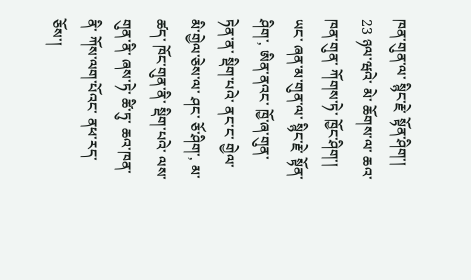ཁན་གུན་ལ་ སྙིང་རྗེ་ སྟོན་ཤིག་།
23 ཉལ་ཝའེ་ མེ་ ཆོགས་ལ་ ཆའ་ཁན་གུན་ ཀོགས་ཏེ་ ཁྱོང་ཤིག་། ཡང་ ཞན་མ་གུན་ལ་ སྙིང་རྗེ་ སྟོན་ཤིག་, ཨིན་ནའང་ ཁྱོ་ཞ་གུན་ ཏེན་ན་ སྡིག་པའེ་ ནང་ང་ གྱེལ་ མི་གྱེལ་ཅེས་ལ་ ཤང་ ཅོ་ཤིག་, མ་ཚད་ ཁོང་གུན་ནི་ སྡིག་པའེ་ ལས་གུན་ནི་ ཞས་ཏེ་ ཚི་ཏུ་ ཆའ་ཁན་ནི་ ཀོས་ལག་པོའང་ ནཕ་རད་ ཅོས་།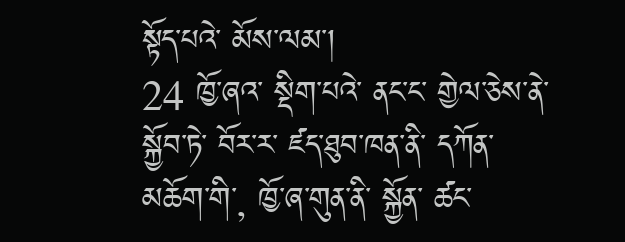སྟོད་པའེ་ མོས་ལམ་།
24 ཁྱོ་ཞའ་ སྡིག་པའེ་ ནང་ང་ གྱེལ་ཅེས་ནེ་ སྐྱོབ་ཏེ་ བོར་ར་ ཛད་ཐུབ་ཁན་ནི་ དཀོན་མཆོག་གི་, ཁྱོ་ཞ་གུན་ནི་ སྐྱོན་ ཚང་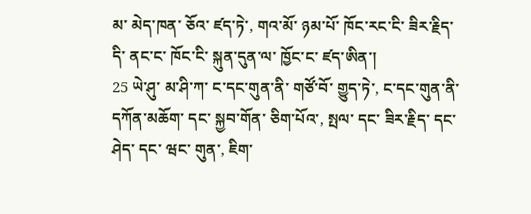མ་ མེད་ཁན་ ཅོའ་ ཛད་ཏེ་, གའ་མོ་ ཉམ་པོ་ ཁོང་རང་ངི་ ཟིར་རྗིད་དི་ ནང་ང་ ཁོང་ངི་ སྐུན་དུན་ལ་ ཁྱོང་ང་ ཛད་ཨིན་།
25 ཡེ་ཤུ་ མ་ཤི་ཀ་ ང་དང་གུན་ནི་ གཙོ་བོ་ གྱུད་ཏེ་, ང་དང་གུན་ནི་ དཀོན་མཆོག་ དང་ སྐྱབ་གོན་ ཅིག་པོའ་, སྤལ་ དང་ ཟིར་རྗིད་ དང་ ཤེད་ དང་ ཝང་ གུན་, ཇིག་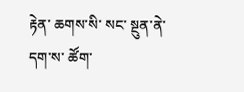རྟེན་ ཆགས་སི་ སང་ སྔུན་ནེ་ དག་ས་ ཚོག་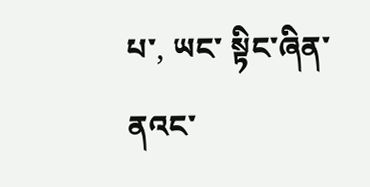པ་, ཡང་ སྟིང་ཞིན་ནའང་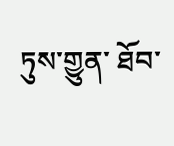ཏུས་གྱུན་ ཐོབ་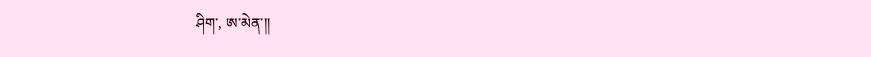ཤིག་, ཨ་མེན་༎